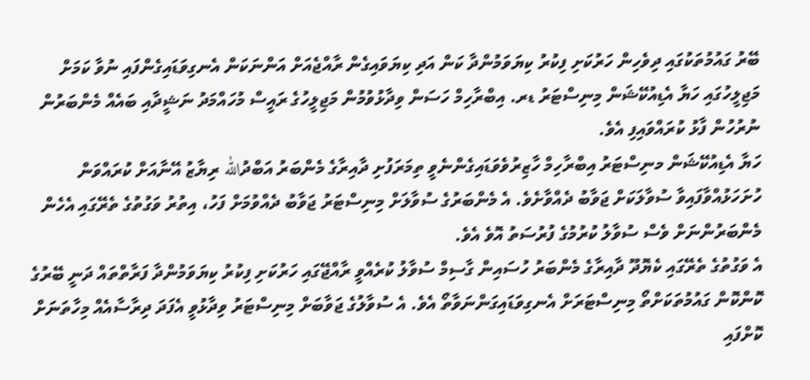ބޭރު ގައުމުތަކުގައި ދިވެހިން ހަރުކަށި ފިކުރު ކިޔަވަމުންދާ ކަން އަދި ކިޔަވައިގެން ރާއްޖެއަށް އަންނަކަން އެނގިވަޑައިގެންފައި ނުވާ ކަމަށް މަޖިލީހުގައި ހަޔާ އެޑިއުކޭޝަން މިނިސްޓަރު ޑރ. އިބްރާހިމް ހަސަން ވިދާޅުވުމުން މަޖިލީހުގެ ރައީސް މުހައްމަދު ނަޝީދާއި ބައެއް މެންބަރުން ނުރުހުން ފާޅު ކުރައްވައިފި އެވެ.
ހަޔާ އެޑިއުކޭޝަން މނިސްޓަރު އިބްރާހިމް ހާޒިރުވެވަޑައިގެންނެވީ ތިމަރަފުށި ދާއިރާގެ މެންބަރު އަބްދުالله ރިޔާޒު އޭނާއަށް ކުރައްވަން ހުށަހަޅުއްވާފައިވާ ސުވާލަކަށް ޖަވާބު ދެއްވާށެވެ. އެ މެންބަރުގެ ސުވާލަށް މިނިސްޓަރު ޖަވާބު ދެއްވުމަށް ފަހު، އިތުރު ވަގުތުގެ ތެރޭގައި އެހެން މެންބަރުންނަށް ވެސް ސުވާލު ކުރުމުގެ ފުރުސަތު އޮވެ އެވެ.
އެ ވަގުތުގެ ތެރޭގައި ކެޔޮދޫ ދާއިރާގެ މެންބަރު ހުސައިން ގާސިމް ސުވާލު ކުރެއްވީ ރާއްޖޭގައި ހަރުކަށި ފިކުރު ކިޔަވަމުންދާ ފަރާތްތައް ދަނީ ބޭރުގެ ކޮންކޮން ގައުމުތަކަށްތޯ މިނިސްޓަރަށް އެނގިވަޑައިގަންނަވާތޯ އެވެ. އެ ސުވާލުގެ ޖަވާބަށް މިނިސްޓަރު ވިދާޅުވީ އެފަދަ ދިރާސާއެއް މިހާތަނަށް ކޮށްފައި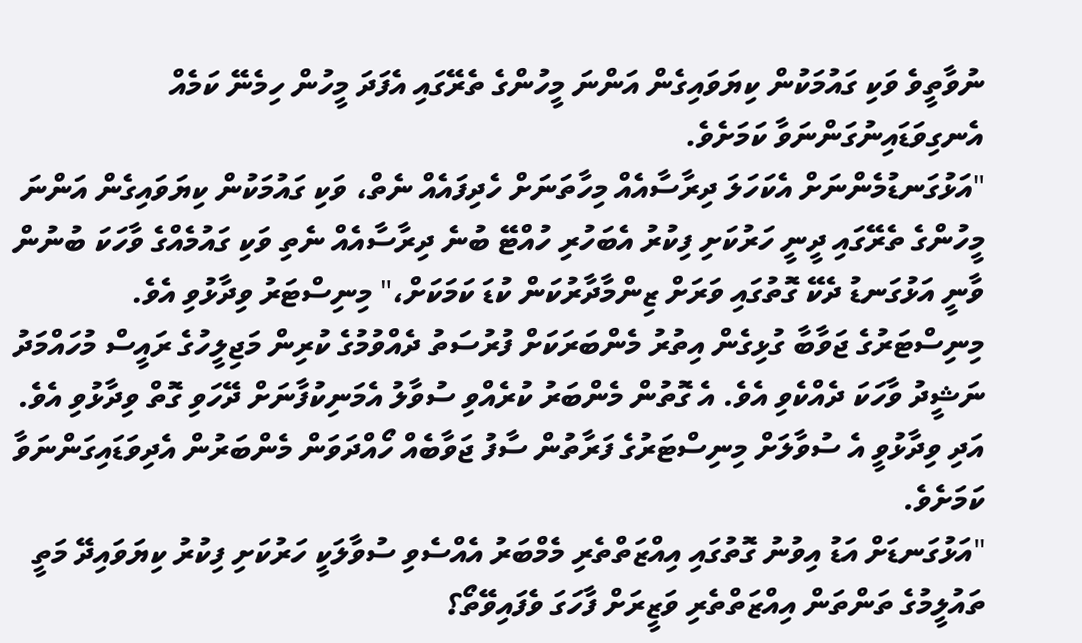ނުވާތީވެ ވަކި ގައުމަކުން ކިޔަވައިގެން އަންނަ މީހުންގެ ތެރޭގައި އެފަދަ މީހުން ހިމެނޭ ކަމެއް އެނގިވަޑައިނުގަންނަވާ ކަމަށެވެ.
"އަޅުގަނޑުމެންނަށް އެކަހަލަ ދިރާސާއެއް މިހާތަނަށް ހެދިފައެއް ނެތް، ވަކި ގައުމަކުން ކިޔަވައިގެން އަންނަ މީހުންގެ ތެރޭގައި ދީނީ ހަރުކަށި ފިކުރު އެބަހުރި ހުއްޓޭ ބުނެ ދިރާސާއެއް ނެތި ވަކި ގައުމެއްގެ ވާހަކަ ބުނުން ވާނީ އަޅުގަނޑު ދެކޭ ގޮތުގައި ވަރަށް ޒިންމާދާރުކަން ކުޑަ ކަމަކަށް،" މިނިސްޓަރު ވިދާޅުވި އެވެ.
މިނިސްޓަރުގެ ޖަވާބާ ގުޅިގެން އިތުރު މެންބަރަކަށް ފުރުސަތު ދެއްވުމުގެ ކުރިން މަޖިލީހުގެ ރައީސް މުހައްމަދު ނަޝީދު ވާހަކަ ދެއްކެވި އެވެ. އެ ގޮތުން މެންބަރު ކުރެއްވި ސުވާލު އެމަނިކުފާނަށް ދޭހަވި ގޮތް ވިދާޅުވި އެވެ. އަދި ވިދާޅުވީ އެ ސުވާލަށް މިނިސްޓަރުގެ ފަރާތުން ސާފު ޖަވާބެއް ހޯއްދަވަން މެންބަރުން އެދިވަޑައިގަންނަވާ ކަމަށެވެ.
"އަޅުގަނޑަށް އަޑު އިވުނު ގޮތުގައި އިއްޒަތްތެރި މެމްބަރު އެއްސެވި ސުވާލަކީ ހަރުކަށި ފިކުރު ކިޔަވައިދޭ މަތީ ތައުލީމުގެ ތަންތަން އިއްޒަތްތެރި ވަޒީރަށް ފާހަގަ ވެފައިވޭތޯ؟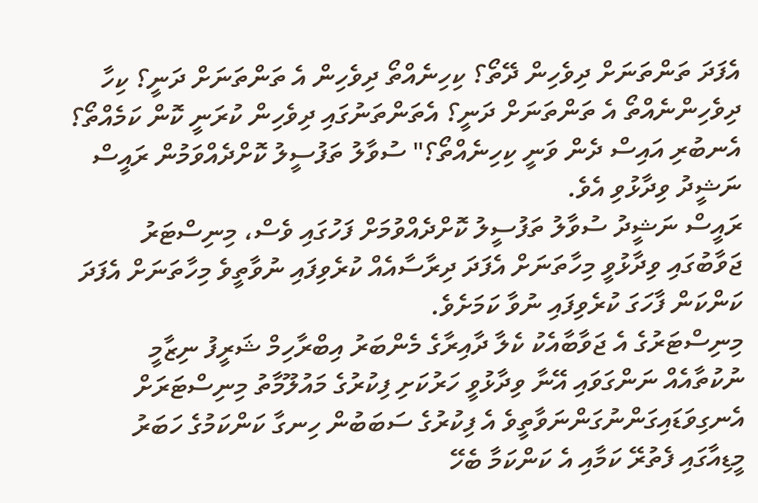އެފަދަ ތަންތަނަށް ދިވެހިން ދޭތޯ؟ ކިހިނެއްތޯ ދިވެހިން އެ ތަންތަނަށް ދަނީ؟ ކިހާ ދިވެހިންނެއްތޯ އެ ތަންތަނަށް ދަނީ؟ އެތަންތަނުގައި ދިވެހިން ކުރަނީ ކޮން ކަމެއްތޯ؟ އެނބުރި އައިސް ދެން ވަނީ ކިހިނެއްތޯ؟" ސުވާލު ތަފުސީލު ކޮށްދެއްވަމުން ރައީސް ނަޝީދު ވިދާޅުވި އެވެ.
ރައީސް ނަޝީދު ސުވާލު ތަފުސީލު ކޮށްދެއްވުމަށް ފަހުގައި ވެސް، މިނިސްޓަރު ޖަވާބުގައި ވިދާޅުވީ މިހާތަނަށް އެފަދަ ދިރާސާއެއް ކުރެވިފައި ނުވާތީވެ މިހާތަނަށް އެފަދަ ކަންކަން ފާހަގަ ކުރެވިފައި ނުވާ ކަމަށެވެ.
މިނިސްޓަރުގެ އެ ޖަވާބާއެކު ކެލާ ދާއިރާގެ މެންބަރު އިބްރާހިމް ޝަރީފު ނިޒާމީ ނުކުތާއެއް ނަންގަވައި އޭނާ ވިދާޅުވީ ހަރުކަށި ފިކުރުގެ މައުލޫމާތު މިނިސްޓަރަށް އެނގިވަޑައިގަންނުގަންނަވާތީވެ އެ ފިކުރުގެ ސަބަބުން ހިނގާ ކަންކަމުގެ ހަބަރު މީޑިއާގައި ފެތުރޭ ކަމާއި އެ ކަންކަމާ ބެހޭ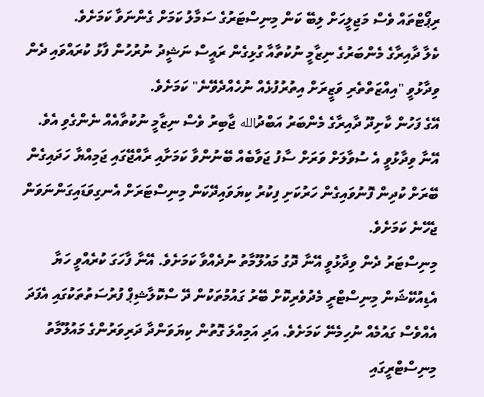ރިޕޯޓްތައް ވެސް މަޖިލީހަށް ލިބޭ ކަން މިނިސްޓަރުގެ ސަމާލު ކަމަށް ގެންނަވާ ކަމަށެވެ.
ކެލާ ދާއިރާގެ މެންބަރުގެ ނިޒާމީ ނުކުތާއާ ގުޅިގެން ރައީސް ނަޝީދު ނުރުހުން ފާޅު ކުރައްވައި ދެން ވިދާޅުވީ "އިއްޒަތްތެރި ވަޒީރަށް އިތުރުފުޅެއް ނުހެއްދެވޭނެ" ކަމަށެވެ.
އޭގެ ފަހުން ކާށިދޫ ދާއިރާގެ މެންބަރު އަބްދުالله ޖާބިރު ވެސް ނިޒާމީ ނުކުތާއެއް ނެންގެވި އެވެ. އޭނާ ވިދާޅުވީ އެ ސުވާލަށް ވަރަށް ސާފު ޖަވާބެއް ބޭނުންވާ ކަމަށާއި ރާއްޖޭގައި ޖަމިއްޔާ ހަދައިގެން ބޭރަށް ކުދިން ފޮނުވައިގެން ހަރުކަށި ފިކުރު ކިޔަވައިދޭކަން މިނިސްޓަރަށް އެނގިވަޑައިގަންނަވަން ޖެހޭނެ ކަމަށެވެ.
މިނިސްޓަރު ދެން ވިދާޅުވީ އޭނާ ދޮގު މައުލޫމާތު ނުދެއްވާ ކަމަށެވެ. އޭނާ ފާހަގަ ކުރެއްވީ ހަޔާ އެޑިއުކޭޝަން މިނިސްޓްރީ މެދުވެރިކޮށް ބޭރު ގައުމުތަކުން ދޭ ސްކޮލާޝިޕް ފުރުސަތުތަކުގައި އެފަދަ އެއްވެސް ގައުމެއް ނުހިމެނޭ ކަމަށެވެ. އަދި އަމިއްލަ ގޮތުން ކިޔަވަންދާ ދަރިވަރުންގެ މައުލޫމާތު މިނިސްޓްރީގައި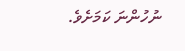ނުހުންނަ ކަމަށެވެ.